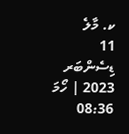ކ. މާލެ
11 ޑިސެންބަރ 2023 | ހޯމަ 08:36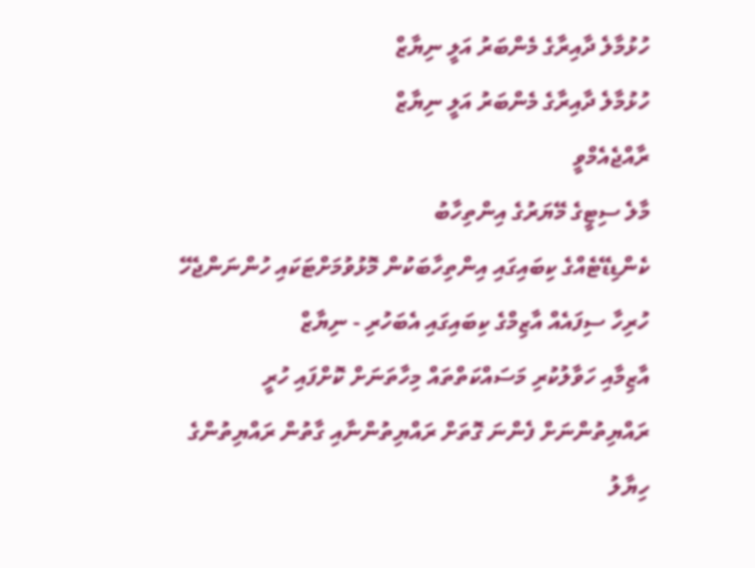ހުޅުމާލެ ދާއިރާގެ މެންބަރު އަލީ ނިޔާޒް
ހުޅުމާލެ ދާއިރާގެ މެންބަރު އަލީ ނިޔާޒް
ރާއްޖެއެމްވީ
މާލެ ސިޓީގެ މޭޔަރުގެ އިންތިހާބު
ކެންޑިޑޭޓެއްގެ ކިބައިގައި އިންތިހާބަކުން މޮޅުވުމަށްޓަކައި ހުންނަންޖެހޭ ހުރިހާ ސިފައެއް އާޒިމްގެ ކިބައިގައި އެބަހުރި - ނިޔާޒް
އާޒިމާއި ހަވާލުކުރި މަސައްކަތްތައް މިހާތަނަށް ކޮށްފައި ހުރީ ރައްޔިތުންނަށް ފެންނަ ގޮތަށް ރައްޔިތުންނާއި ގާތުން ރައްޔިތުންގެ ހިޔާލު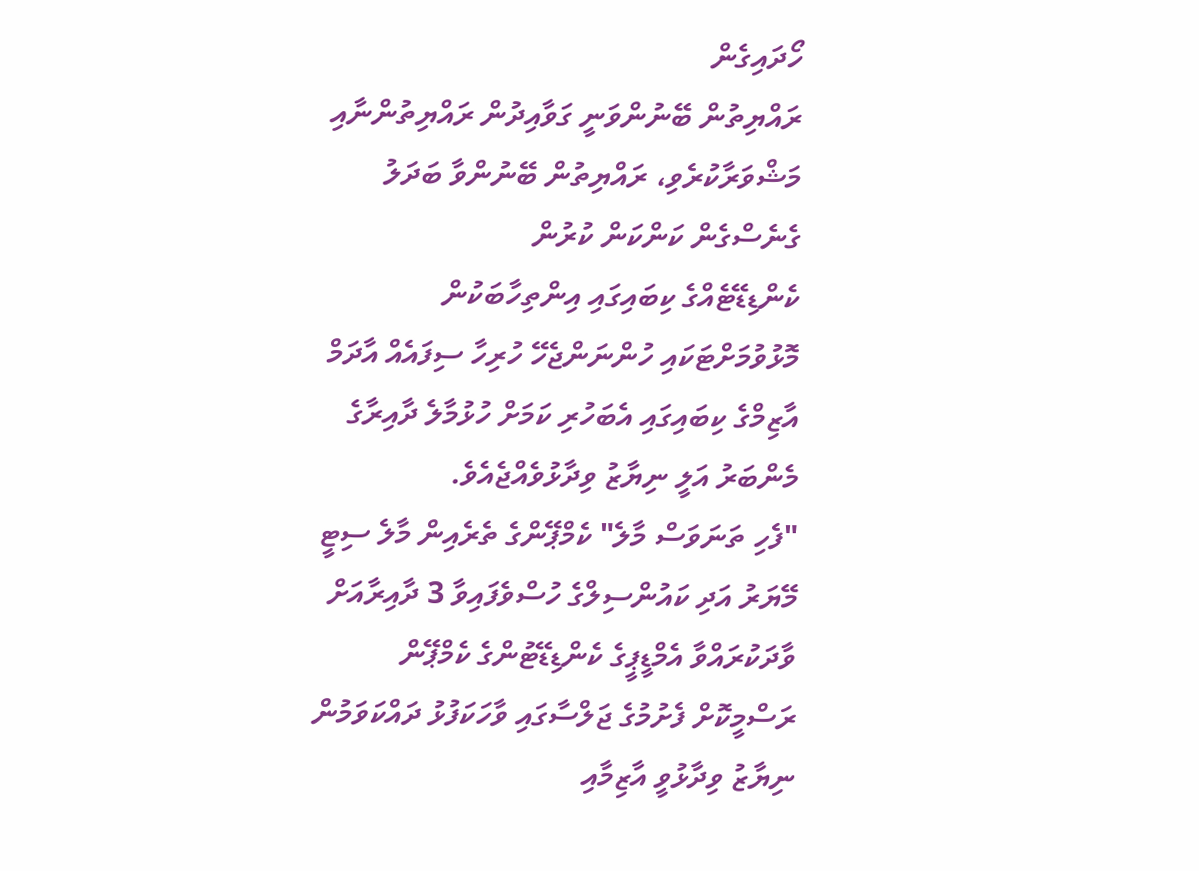ހޯދައިގެން
ރައްޔިތުން ބޭނުންވަނީ ގަވާއިދުން ރައްޔިތުންނާއި މަޝްވަރާކުރެވި، ރައްޔިތުން ބޭނުންވާ ބަދަލު ގެނެސްގެން ކަންކަން ކުރުން
ކެންޑިޑޭޓެއްގެ ކިބައިގައި އިންތިހާބަކުން މޮޅުވުމަށްޓަކައި ހުންނަންޖެހޭ ހުރިހާ ސިފައެއް އާދަމް އާޒިމްގެ ކިބައިގައި އެބަހުރި ކަމަށް ހުޅުމާލެ ދާއިރާގެ މެންބަރު އަލީ ނިޔާޒު ވިދާޅުވެއްޖެއެވެ.
"ފެހި ތަނަވަސް މާލެ" ކެމްޕޭންގެ ތެރެއިން މާލެ ސިޓީ މޭޔަރު އަދި ކައުންސިލްގެ ހުސްވެފައިވާ 3 ދާއިރާއަށް ވާދަކުރައްވާ އެމްޑީޕީގެ ކެންޑިޑޭޓުންގެ ކެމްޕޭން ރަސްމީކޮށް ފެށުމުގެ ޖަލްސާގައި ވާހަކަފުޅު ދައްކަވަމުން ނިޔާޒު ވިދާޅުވީ އާޒިމާއި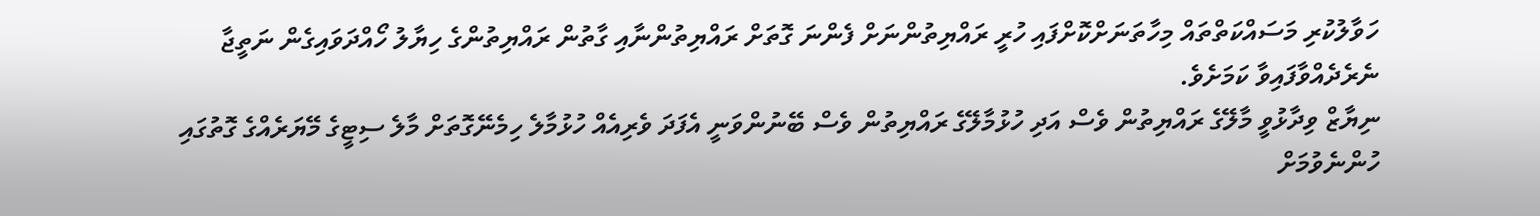ހަވާލުކުރި މަސައްކަތްތައް މިހާތަނަށްކޮށްފައި ހުރީ ރައްޔިތުންނަށް ފެންނަ ގޮތަށް ރައްޔިތުންނާއި ގާތުން ރައްޔިތުންގެ ހިޔާލު ހޯއްދަވައިގެން ނަތީޖާ ނެރެދެއްވާފައިވާ ކަމަށެވެ.
ނިޔާޒް ވިދާޅުވީ މާލޭގެ ރައްޔިތުން ވެސް އަދި ހުޅުމާލޭގެ ރައްޔިތުން ވެސް ބޭނުންވަނީ އެފަދަ ވެރިއެއް ހުޅުމާލެ ހިމެނޭގޮތަށް މާލެ ސިޓީގެ މޭޔަރެއްގެ ގޮތުގައި ހުންނެވުމަށް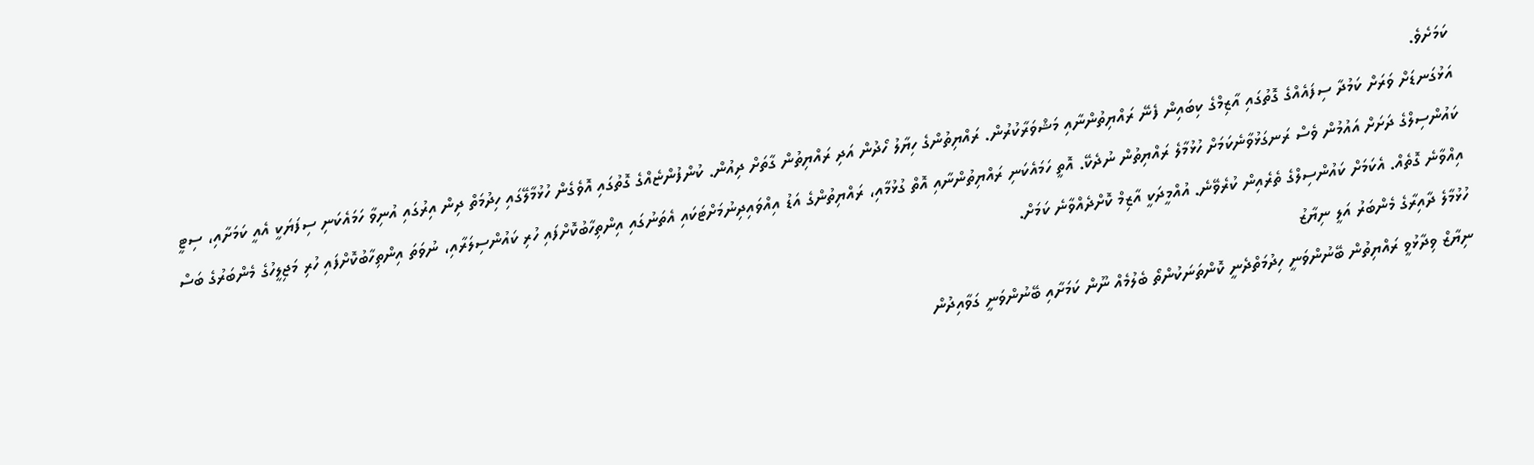ކަމަށެވެ.
އަޅުގަނޑަށް ވަރަށް ކަމުދާ ސިފައެއްގެ ގޮތުގައި އާޒިމްގެ ކިބައިން ފެނޭ ރައްޔިތުންނާއި މަޝްވަރާކުރުން. ރައްޔިތުންގެ ހިޔާލު ހޯދުން އަދި ރައްޔިތުން ގާތަށް ދިއުން. ކުންފުންޏެއްގެ ގޮތުގައި އޮވެގެން ހުޅުމާލޭގައި ހިދުމަތް ދިން އިރުގައި އުނިވާ ހަމައެކަނި ސިފަޔަކީ އެއީ ކަމަށާއި، ސިޓީ ކައުންސިލްގެ ދަށަށް އައުމުން ވެސް ރަނގަޅުވާނެކަމަށް ހުޅުމާލެ ރައްޔިތުން ނުދެކޭ. އޮތީ ހަމައެކަނި ރައްޔިތުންނާއި އޮތް ގުޅުމާއި، ރައްޔިތުންގެ އަޑު އިއްވައިދިނުމަށްޓަކައި އެތަނުގައި އިންތިހާބުކޮށްފައި ހުރި ކައުންސިލަރާއި، ނުވަތަ އިންތިހާބުކޮށްފައި ހުރި މަޖިލީހުގެ މެންބަރުގެ ބަސް އިއްވާނެ ގޮތެއް. އެކަމަށް ކައުންސިލްގެ ތެރެއިން ކުރެވޭނެ. އުއްމީދަކީ އާޒިމް ކޮށްދެއްވާނެ ކަމަށް.
ހުޅުމާލެ ދާއިރާގެ މެންބަރު އަލީ ނިޔާޒު
ނިޔާޒް ވިދާޅުވީ ރައްޔިތުން ބޭނުންވަނީ ހިދުމަތްދެނީ ކޮންތަނަކުންތޯ ބެލުމެއް ނޫން ކަމަށާއި ބޭނުންވަނީ ގަވާއިދުން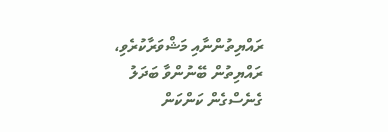ރައްޔިތުންނާއި މަޝްވަރާކުރެވި، ރައްޔިތުން ބޭނުންވާ ބަދަލު ގެނެސްގެން ކަންކަން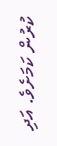ކުރުން ކަމަށެވެ. އަދި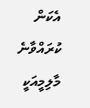އެކަން ކުރައްވާނެ މާލިމީއަކީ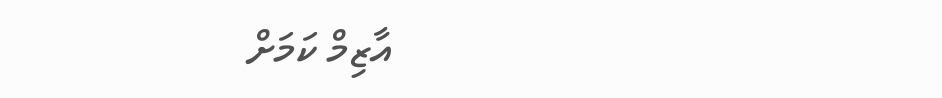އާޒިމް ކަމަށް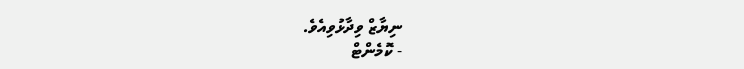ނިޔާޒް ވިދާޅުވިއެވެ.
- ކޮމެންޓް